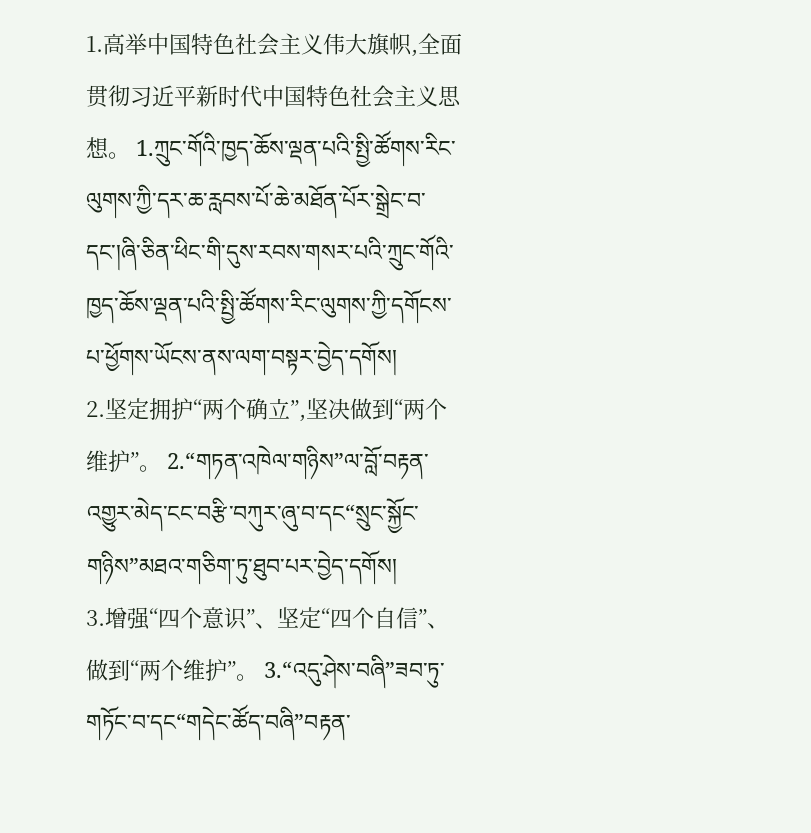1.高举中国特色社会主义伟大旗帜,全面贯彻习近平新时代中国特色社会主义思想。 1.ཀྲུང་གོའི་ཁྱད་ཆོས་ལྡན་པའི་སྤྱི་ཚོགས་རིང་ལུགས་ཀྱི་དར་ཆ་རླབས་པོ་ཆེ་མཐོན་པོར་སྒྲེང་བ་དང་།ཞི་ཅིན་ཕིང་གི་དུས་རབས་གསར་པའི་ཀྲུང་གོའི་ཁྱད་ཆོས་ལྡན་པའི་སྤྱི་ཚོགས་རིང་ལུགས་ཀྱི་དགོངས་པ་ཕྱོགས་ཡོངས་ནས་ལག་བསྟར་བྱེད་དགོས།
2.坚定拥护“两个确立”,坚决做到“两个维护”。 2.“གཏན་འཁེལ་གཉིས”ལ་བློ་བརྟན་འགྱུར་མེད་ངང་བརྩི་བཀུར་ཞུ་བ་དང“སྲུང་སྐྱོང་གཉིས”མཐའ་གཅིག་ཏུ་ཐུབ་པར་བྱེད་དགོས།
3.增强“四个意识”、坚定“四个自信”、做到“两个维护”。 3.“འདུ་ཤེས་བཞི”ཟབ་ཏུ་གཏོང་བ་དང“གདེང་ཚོད་བཞི”བརྟན་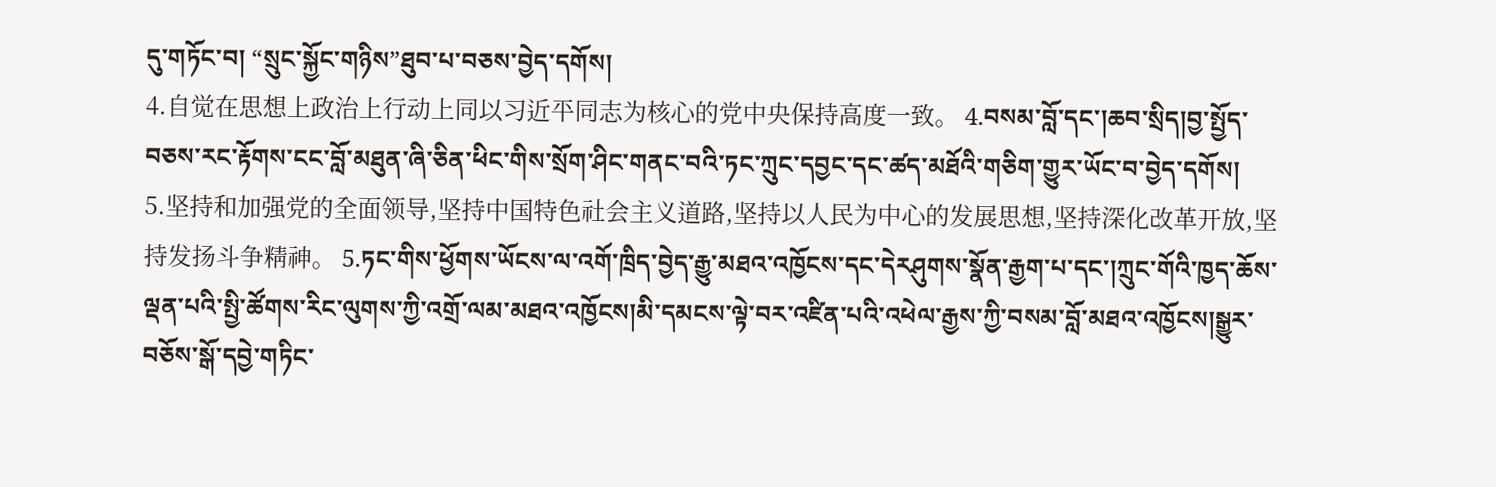དུ་གཏོང་བ། “སྲུང་སྐྱོང་གཉིས”ཐུབ་པ་བཅས་བྱེད་དགོས།
4.自觉在思想上政治上行动上同以习近平同志为核心的党中央保持高度一致。 4.བསམ་བློ་དང་།ཆབ་སྲིད།བྱ་སྤྱོད་བཅས་རང་རྟོགས་ངང་བློ་མཐུན་ཞི་ཅིན་ཕིང་གིས་སྲོག་ཤིང་གནང་བའི་ཏང་ཀྲུང་དབྱང་དང་ཚད་མཐོའི་གཅིག་གྱུར་ཡོང་བ་བྱེད་དགོས།
5.坚持和加强党的全面领导,坚持中国特色社会主义道路,坚持以人民为中心的发展思想,坚持深化改革开放,坚持发扬斗争精神。 5.ཏང་གིས་ཕྱོགས་ཡོངས་ལ་འགོ་ཁྲིད་བྱེད་རྒྱུ་མཐའ་འཁྱོངས་དང་དེརཤུགས་སྣོན་རྒྱག་པ་དང་།ཀྲུང་གོའི་ཁྱད་ཆོས་ལྡན་པའི་སྤྱི་ཚོགས་རིང་ལུགས་ཀྱི་འགྲོ་ལམ་མཐའ་འཁྱོངས།མི་དམངས་ལྟེ་བར་འཛིན་པའི་འཕེལ་རྒྱས་ཀྱི་བསམ་བློ་མཐའ་འཁྱོངས།སྒྱུར་བཅོས་སྒོ་དབྱེ་གཏིང་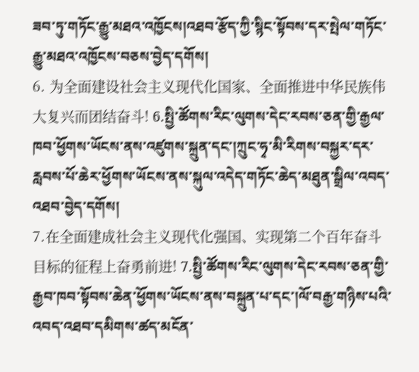ཟབ་ཏུ་གཏོང་རྒྱུ་མཐའ་འཁྱོངས།འཐབ་རྩོད་ཀྱི་སྙིང་སྟོབས་དར་སྤེལ་གཏོང་རྒྱུ་མཐའ་འཁྱོངས་བཅས་བྱེད་དགོས།
6. 为全面建设社会主义现代化国家、全面推进中华民族伟大复兴而团结奋斗! 6.སྤྱི་ཚོགས་རིང་ལུགས་དེང་རབས་ཅན་གྱི་རྒྱལ་ཁབ་ཕྱོགས་ཡོངས་ནས་འཛུགས་སྐྲུན་དང་།ཀྲུང་ཧྭ་མི་རིགས་བསྐྱར་དར་རླབས་པོ་ཆེར་ཕྱོགས་ཡོངས་ནས་སྐུལ་འདེད་གཏོང་ཆེད་མཐུན་སྒྲིལ་འབད་འཐབ་བྱེད་དགོས།
7.在全面建成社会主义现代化强国、实现第二个百年奋斗目标的征程上奋勇前进! 7.སྤྱི་ཚོགས་རིང་ལུགས་དེང་རབས་ཅན་གྱི་རྒྱབ་ཁབ་སྟོབས་ཆེན་ཕྱོགས་ཡོངས་ནས་བསྐྲུན་པ་དང་།ལོ་བརྒྱ་གཉིས་པའི་འབད་འཐབ་དམིགས་ཚད་མངོན་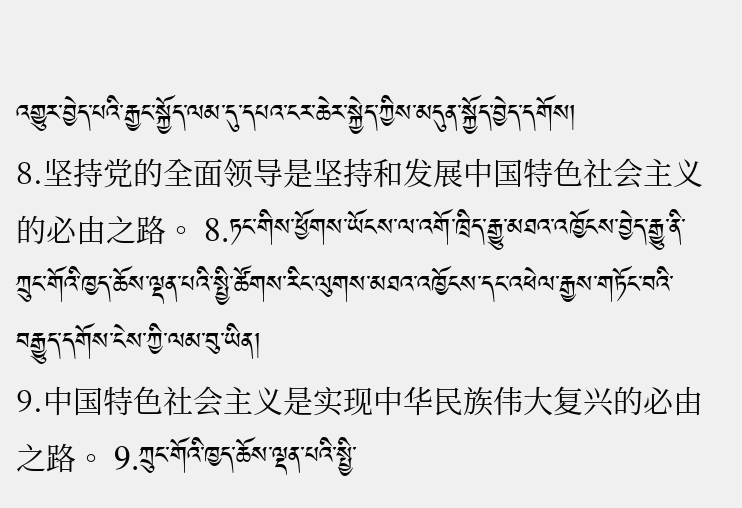འགྱུར་བྱེད་པའི་རྒྱང་སྐྱོད་ལམ་དུ་དཔའ་ངར་ཆེར་སྐྱེད་ཀྱིས་མདུན་སྐྱོད་བྱེད་དགོས།
8.坚持党的全面领导是坚持和发展中国特色社会主义的必由之路。 8.ཏང་གིས་ཕྱོགས་ཡོངས་ལ་འགོ་ཁྲིད་རྒྱུ་མཐའ་འཁྱོངས་བྱེད་རྒྱུ་ནི་ཀྲུང་གོའི་ཁྱད་ཆོས་ལྡན་པའི་སྤྱི་ཚོགས་རིང་ལུགས་མཐའ་འཁྱོངས་དང་འཕེལ་རྒྱས་གཏོང་བའི་བརྒྱུད་དགོས་ངེས་ཀྱི་ལམ་བུ་ཡིན།
9.中国特色社会主义是实现中华民族伟大复兴的必由之路。 9.ཀྲུང་གོའི་ཁྱད་ཆོས་ལྡན་པའི་སྤྱི་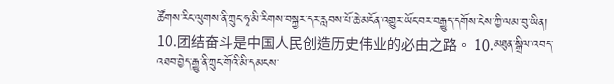ཚོགས་རིང་ལུགས་ནི་ཀྲུང་ཧྭ་མི་རིགས་བསྐྱར་དར་རླབས་པོ་ཆེ་མངོན་འགྱུར་ཡོང་བར་བརྒྱུད་དགོས་ངེས་ཀྱི་ལམ་བུ་ཡིན།
10.团结奋斗是中国人民创造历史伟业的必由之路。 10.མཐུན་སྒྲིལ་འབད་འཐབ་བྱེད་རྒྱུ་ནི་ཀྲུང་གོའི་མི་དམངས་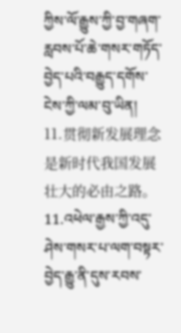ཀྱིས་ལོ་རྒྱུས་ཀྱི་བྱ་གཞག་རླབས་པོ་ཆེ་གསར་གཏོད་བྱེད་པའི་བརྒྱུད་དགོས་ངེས་ཀྱི་ལམ་བུ་ཡིན།
11.贯彻新发展理念是新时代我国发展壮大的必由之路。 11.འཕེལ་རྒྱས་ཀྱི་འདུ་ཤེས་གསར་པ་ལག་བསྟར་བྱེད་རྒྱུ་ནི་དུས་རབས་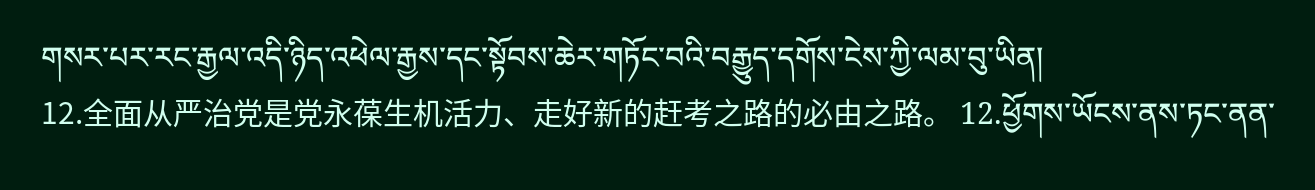གསར་པར་རང་རྒྱལ་འདི་ཉིད་འཕེལ་རྒྱས་དང་སྟོབས་ཆེར་གཏོང་བའི་བརྒྱུད་དགོས་ངེས་ཀྱི་ལམ་བུ་ཡིན།
12.全面从严治党是党永葆生机活力、走好新的赶考之路的必由之路。 12.ཕྱོགས་ཡོངས་ནས་ཏང་ནན་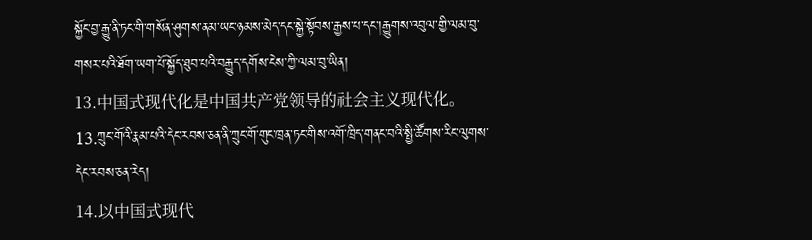སྐྱོང་བྱ་རྒྱུ་ནི་ཏང་གི་གསོན་ཤུགས་ནམ་ཡང་ཉམས་མེད་དང་སྐྱེ་སྟོབས་རྒྱས་པ་དང་།རྒྱུགས་འབུལ་གྱི་ལམ་བུ་གསར་པའི་ཐོག་ཡག་པོ་སྐྱོད་ཐུབ་པའི་བརྒྱུད་དགོས་ངེས་ཀྱི་ལམ་བུ་ཡིན།
13.中国式现代化是中国共产党领导的社会主义现代化。 13.ཀྲུང་གོའི་རྣམ་པའི་དེང་རབས་ཅན་ནི་ཀྲུང་གོ་གུང་ཁྲན་ཏང་གིས་འགོ་ཁྲིད་གནང་བའི་སྤྱི་ཚོགས་རིང་ལུགས་དེང་རབས་ཅན་རེད།
14.以中国式现代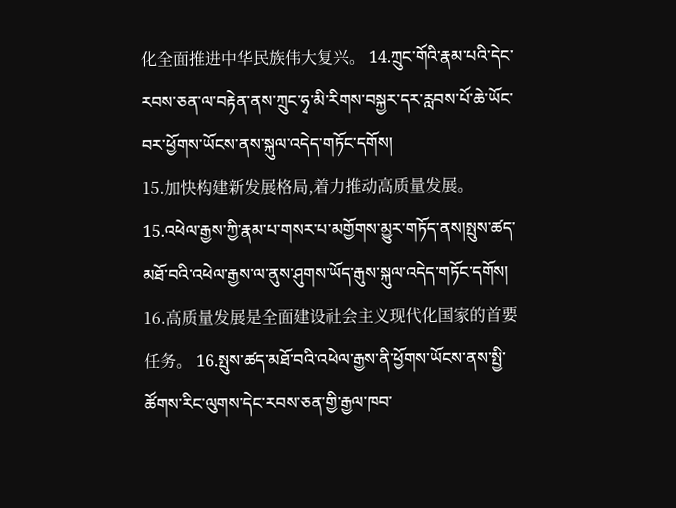化全面推进中华民族伟大复兴。 14.ཀྲུང་གོའི་རྣམ་པའི་དེང་རབས་ཅན་ལ་བརྟེན་ནས་ཀྲུང་ཧྭ་མི་རིགས་བསྐྱར་དར་རླབས་པོ་ཆེ་ཡོང་བར་ཕྱོགས་ཡོངས་ནས་སྐུལ་འདེད་གཏོང་དགོས།
15.加快构建新发展格局,着力推动高质量发展。 15.འཕེལ་རྒྱས་ཀྱི་རྣམ་པ་གསར་པ་མགྱོགས་མྱུར་གཏོད་ནས།སྤུས་ཚད་མཐོ་བའི་འཕེལ་རྒྱས་ལ་ནུས་ཤུགས་ཡོད་རྒུས་སྐུལ་འདེད་གཏོང་དགོས།
16.高质量发展是全面建设社会主义现代化国家的首要任务。 16.སྤུས་ཚད་མཐོ་བའི་འཕེལ་རྒྱས་ནི་ཕྱོགས་ཡོངས་ནས་སྤྱི་ཚོགས་རིང་ལུགས་དེང་རབས་ཅན་གྱི་རྒྱལ་ཁབ་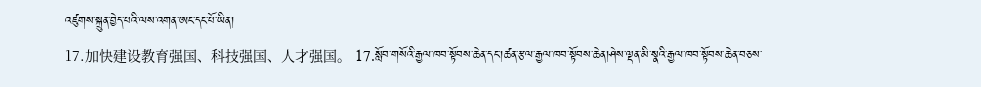འཛུགས་སྐྲུན་བྱེད་པའི་ལས་འགན་ཨང་དང་པོ་ཡིན།
17.加快建设教育强国、科技强国、人才强国。 17.སློབ་གསོའི་རྒྱལ་ཁབ་སྟོབས་ཆེན་དང་།ཚན་རྩལ་རྒྱལ་ཁབ་སྟོབས་ཆེན།ཤེས་ལྡན་མི་སྣའི་རྒྱལ་ཁབ་སྟོབས་ཆེན་བཅས་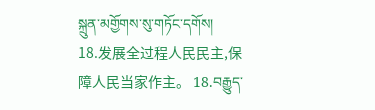སྐྲུན་མགྱོགས་སུ་གཏོང་དགོས།
18.发展全过程人民民主,保障人民当家作主。 18.བརྒྱུད་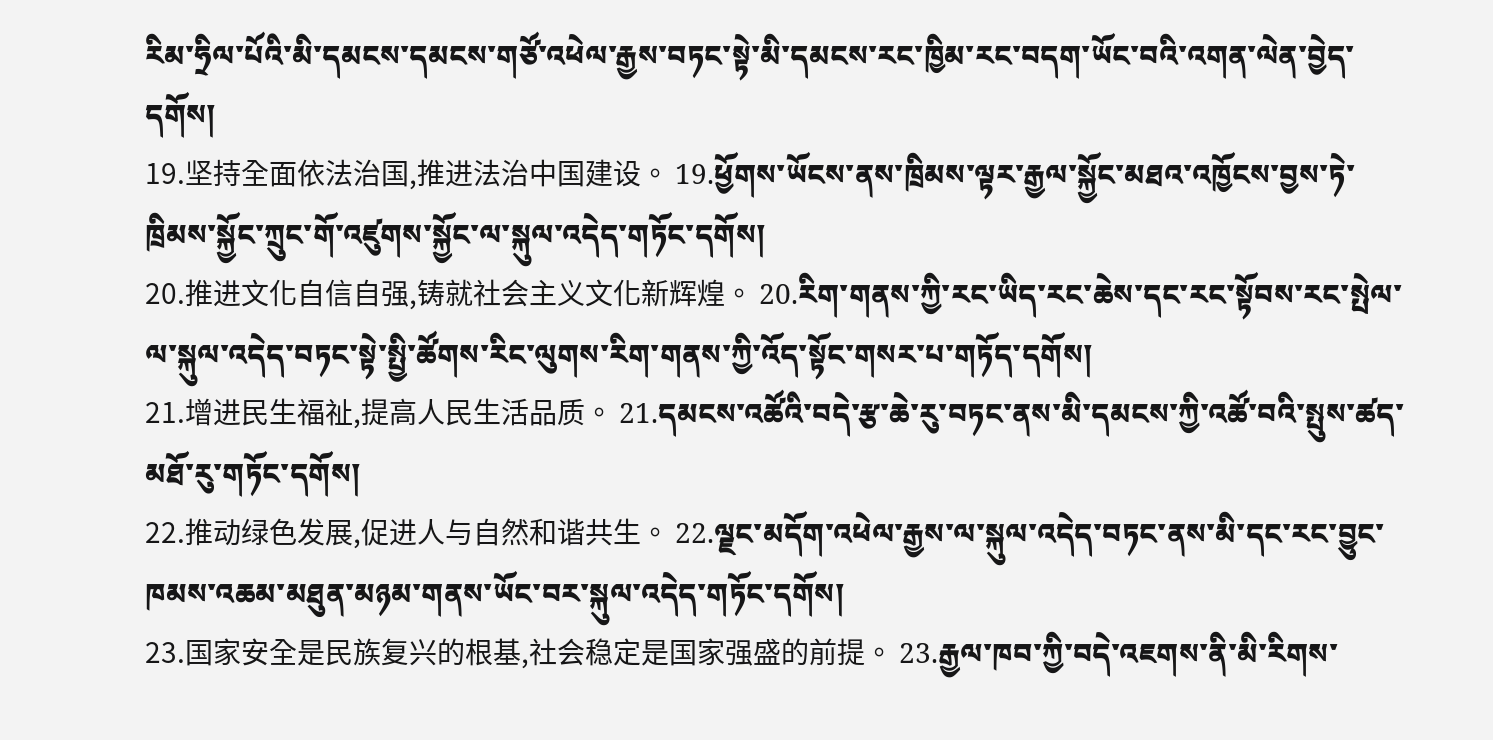རིམ་ཧྲིལ་པོའི་མི་དམངས་དམངས་གཙོ་འཕེལ་རྒྱས་བཏང་སྟེ་མི་དམངས་རང་ཁྱིམ་རང་བདག་ཡོང་བའི་འགན་ལེན་བྱེད་དགོས།
19.坚持全面依法治国,推进法治中国建设。 19.ཕྱོགས་ཡོངས་ནས་ཁྲིམས་ལྟར་རྒྱལ་སྐྱོང་མཐའ་འཁྱོངས་བྱས་ཏེ་ཁྲིམས་སྐྱོང་ཀྲུང་གོ་འཛུགས་སྐྱོང་ལ་སྐུལ་འདེད་གཏོང་དགོས།
20.推进文化自信自强,铸就社会主义文化新辉煌。 20.རིག་གནས་ཀྱི་རང་ཡིད་རང་ཆེས་དང་རང་སྟོབས་རང་སྤེལ་ལ་སྐུལ་འདེད་བཏང་སྟེ་སྤྱི་ཚོགས་རིང་ལུགས་རིག་གནས་ཀྱི་འོད་སྟོང་གསར་པ་གཏོད་དགོས།
21.增进民生福祉,提高人民生活品质。 21.དམངས་འཚོའི་བདེ་རྩ་ཆེ་རུ་བཏང་ནས་མི་དམངས་ཀྱི་འཚོ་བའི་སྤུས་ཚད་མཐོ་རུ་གཏོང་དགོས།
22.推动绿色发展,促进人与自然和谐共生。 22.ལྗང་མདོག་འཕེལ་རྒྱས་ལ་སྐུལ་འདེད་བཏང་ནས་མི་དང་རང་བྱུང་ཁམས་འཆམ་མཐུན་མཉམ་གནས་ཡོང་བར་སྐུལ་འདེད་གཏོང་དགོས།
23.国家安全是民族复兴的根基,社会稳定是国家强盛的前提。 23.རྒྱལ་ཁབ་ཀྱི་བདེ་འཇགས་ནི་མི་རིགས་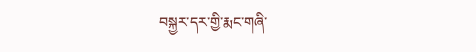བསྐྱར་དར་གྱི་རྨང་གཞི་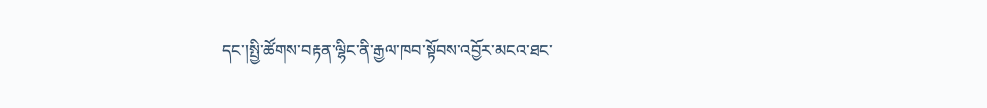དང་།སྤྱི་ཚོགས་བརྟན་ལྷིང་ནི་རྒྱལ་ཁབ་སྟོབས་འབྱོར་མངའ་ཐང་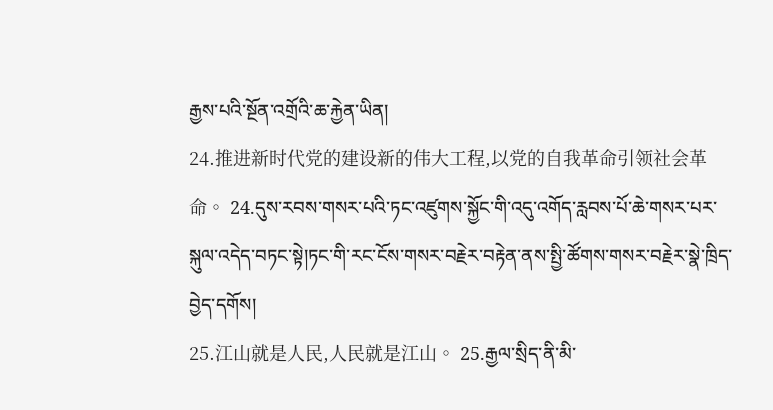རྒྱས་པའི་སྔོན་འགྲོའི་ཆ་རྐྱེན་ཡིན།
24.推进新时代党的建设新的伟大工程,以党的自我革命引领社会革命。 24.དུས་རབས་གསར་པའི་ཏང་འཛུགས་སྐྱོང་གི་འདུ་འགོད་རླབས་པོ་ཆེ་གསར་པར་སྐུལ་འདེད་བཏང་སྟེ།ཏང་གི་རང་ངོས་གསར་བརྗེར་བརྟེན་ནས་སྤྱི་ཚོགས་གསར་བརྗེར་སྣེ་ཁྲིད་བྱེད་དགོས།
25.江山就是人民,人民就是江山。 25.རྒྱལ་སྲིད་ནི་མི་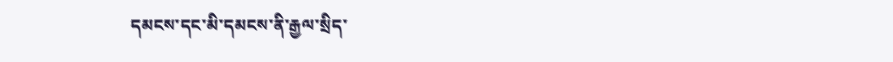དམངས་དང་མི་དམངས་ནི་རྒྱལ་སྲིད་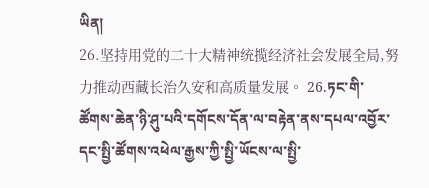ཡིན།
26.坚持用党的二十大精神统揽经济社会发展全局,努力推动西藏长治久安和高质量发展。 26.ཏང་གི་ཚོགས་ཆེན་ཉི་ཤུ་པའི་དགོངས་དོན་ལ་བརྟེན་ནས་དཔལ་འབྱོར་དང་སྤྱི་ཚོགས་འཕེལ་རྒྱས་ཀྱི་སྤྱི་ཡོངས་ལ་སྤྱི་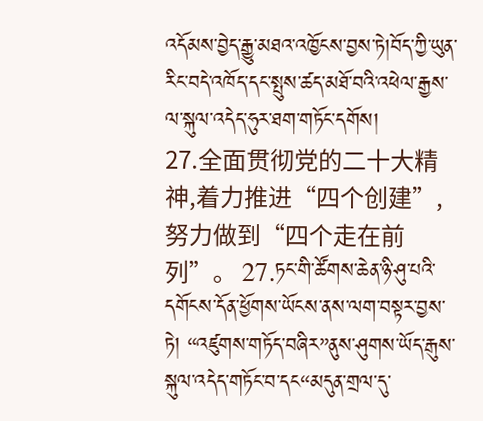འདོམས་བྱེད་རྒྱུ་མཐའ་འཁྱོངས་བྱས་ཏེ།བོད་ཀྱི་ཡུན་རིང་བདེ་འཁོད་དང་སྤུས་ཚད་མཐོ་བའི་འཕེལ་རྒྱས་ལ་སྐུལ་འདེད་ཧུར་ཐག་གཏོང་དགོས།
27.全面贯彻党的二十大精神,着力推进“四个创建”,努力做到“四个走在前列”。 27.ཏང་གི་ཚོགས་ཆེན་ཉི་ཤུ་པའི་དགོངས་དོན་ཕྱོགས་ཡོངས་ནས་ལག་བསྟར་བྱས་ཏེ། “འཛུགས་གཏོད་བཞིར”ནུས་ཤུགས་ཡོད་རྒུས་སྐུལ་འདེད་གཏོང་བ་དང“མདུན་གྲལ་དུ་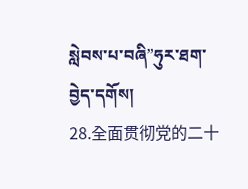སླེབས་པ་བཞི”ཧུར་ཐག་བྱེད་དགོས།
28.全面贯彻党的二十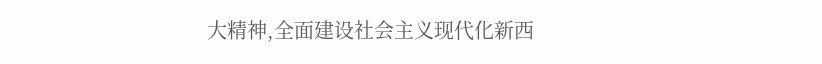大精神,全面建设社会主义现代化新西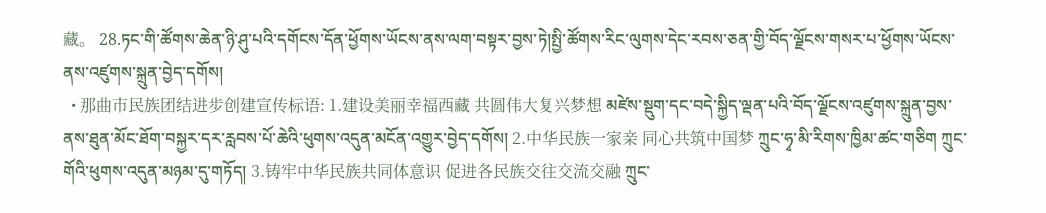藏。 28.ཏང་གི་ཚོགས་ཆེན་ཉི་ཤུ་པའི་དགོངས་དོན་ཕྱོགས་ཡོངས་ནས་ལག་བསྟར་བྱས་ཏེ།སྤྱི་ཚོགས་རིང་ལུགས་དེང་རབས་ཅན་གྱི་བོད་ལྗོངས་གསར་པ་ཕྱོགས་ཡོངས་ནས་འཛུགས་སྐྲུན་བྱེད་དགོས།
  • 那曲市民族团结进步创建宣传标语: 1.建设美丽幸福西藏 共圆伟大复兴梦想 མཛེས་སྡུག་དང་བདེ་སྐྱིད་ལྡན་པའི་བོད་ལྗོངས་འཛུགས་སྐྲུན་བྱས་ནས་ཐུན་མོང་ཐོག་བསྐྱར་དར་རླབས་པོ་ཆེའི་ཕུགས་འདུན་མངོན་འགྱུར་བྱེད་དགོས། 2.中华民族一家亲 同心共筑中国梦 ཀྲུང་ཧྭ་མི་རིགས་ཁྱིམ་ཚང་གཅིག ཀྲུང་གོའི་ཕུགས་འདུན་མཉམ་དུ་གཏོད། 3.铸牢中华民族共同体意识 促进各民族交往交流交融 ཀྲུང་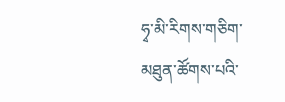ཧྭ་མི་རིགས་གཅིག་མཐུན་ཚོགས་པའི་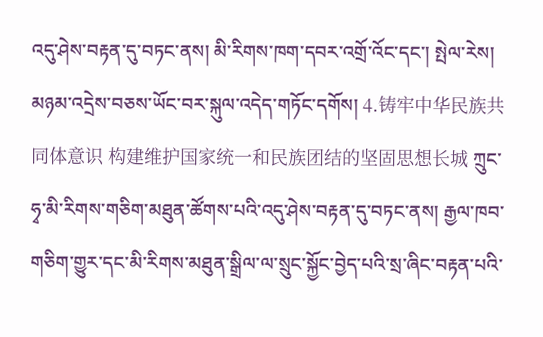འདུ་ཤེས་བརྟན་དུ་བཏང་ནས། མི་རིགས་ཁག་དབར་འགྲོ་འོང་དང་། སྤེལ་རེས། མཉམ་འདྲེས་བཅས་ཡོང་བར་སྐུལ་འདེད་གཏོང་དགོས། 4.铸牢中华民族共同体意识 构建维护国家统一和民族团结的坚固思想长城 ཀྲུང་ཧྭ་མི་རིགས་གཅིག་མཐུན་ཚོགས་པའི་འདུ་ཤེས་བརྟན་དུ་བཏང་ནས། རྒྱལ་ཁབ་གཅིག་གྱུར་དང་མི་རིགས་མཐུན་སྒྲིལ་ལ་སྲུང་སྐྱོང་བྱེད་པའི་སྲ་ཞིང་བརྟན་པའི་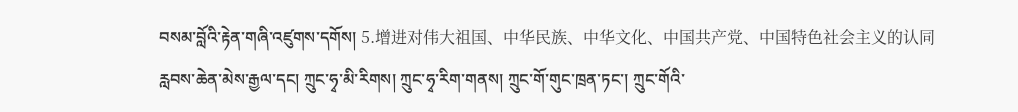བསམ་བློའི་རྟེན་གཞི་འཛུགས་དགོས། 5.增进对伟大祖国、中华民族、中华文化、中国共产党、中国特色社会主义的认同 རླབས་ཆེན་མེས་རྒྱལ་དང། ཀྲུང་ཧྭ་མི་རིགས། ཀྲུང་ཧྭ་རིག་གནས། ཀྲུང་གོ་གུང་ཁྲན་ཏང་། ཀྲུང་གོའི་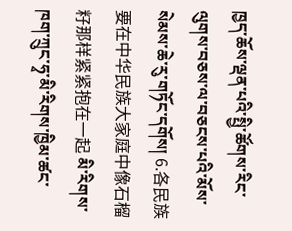ཁྱད་ཆོས་ལྡན་པའི་སྤྱི་ཚོགས་རིང་ལུགས་བཅས་ལ་བཅངས་པའི་མོས་སེམས་ཆེ་རུ་གཏོང་དགོས། 6.各民族要在中华民族大家庭中像石榴籽那样紧紧抱在一起 མི་རིགས་ཁག་ཀྲུང་ཧྭ་མི་རིགས་ཁྱིམ་ཚང་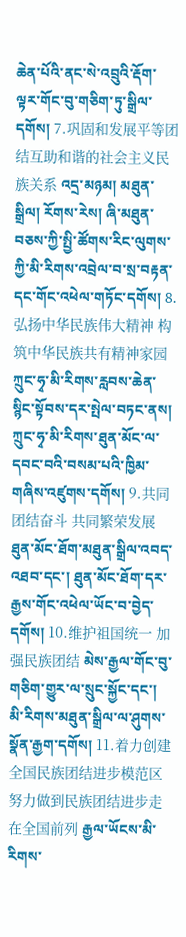ཆེན་པོའི་ནང་སེ་འབྲུའི་རྡོག་ལྟར་གོང་བུ་གཅིག་ཏུ་སྒྲིལ་དགོས། 7.巩固和发展平等团结互助和谐的社会主义民族关系 འདྲ་མཉམ། མཐུན་སྒྲིལ། རོགས་རེས། ཞི་མཐུན་བཅས་ཀྱི་སྤྱི་ཚོགས་རིང་ལུགས་ཀྱི་མི་རིགས་འབྲེལ་བ་སྲ་བརྟན་དང་གོང་འཕེལ་གཏོང་དགོས། 8.弘扬中华民族伟大精神 构筑中华民族共有精神家园 ཀྲུང་ཧྭ་མི་རིགས་རླབས་ཆེན་སྙིང་སྟོབས་དར་སྤེལ་བཏང་ནས། ཀྲུང་ཧྭ་མི་རིགས་ཐུན་མོང་ལ་དབང་བའི་བསམ་པའི་ཁྱིམ་གཞིས་འཛུགས་དགོས། 9.共同团结奋斗 共同繁荣发展 ཐུན་མོང་ཐོག་མཐུན་སྒྲིལ་འབད་འཐབ་དང་། ཐུན་མོང་ཐོག་དར་རྒྱས་གོང་འཕེལ་ཡོང་བ་བྱེད་དགོས། 10.维护祖国统一 加强民族团结 མེས་རྒྱལ་གོང་བུ་གཅིག་གྱུར་ལ་སྲུང་སྐྱོང་དང་། མི་རིགས་མཐུན་སྒྲིལ་ལ་ཤུགས་སྣོན་རྒྱག་དགོས། 11.着力创建全国民族团结进步模范区 努力做到民族团结进步走在全国前列 རྒྱལ་ཡོངས་མི་རིགས་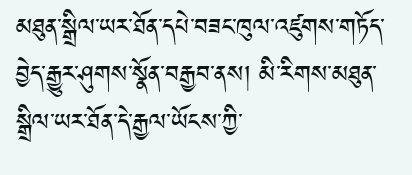མཐུན་སྒྲིལ་ཡར་ཐོན་དཔེ་བཟང་ཁུལ་འཛུགས་གཏོད་བྱེད་རྒྱུར་ཤུགས་སྣོན་བརྒྱབ་ནས། མི་རིགས་མཐུན་སྒྲིལ་ཡར་ཐོན་དེ་རྒྱལ་ཡོངས་ཀྱི་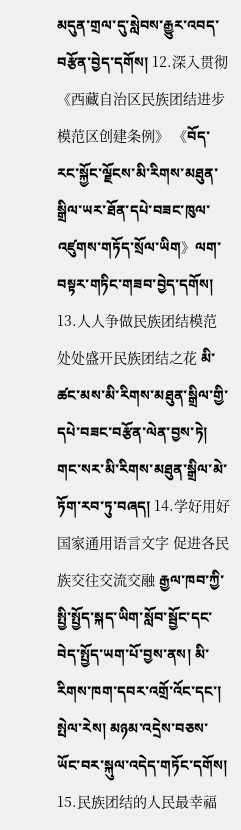མདུན་གྲལ་དུ་སླེབས་རྒྱུར་འབད་བརྩོན་བྱེད་དགོས། 12.深入贯彻《西藏自治区民族团结进步模范区创建条例》 《བོད་རང་སྐྱོང་ལྗོངས་མི་རིགས་མཐུན་སྒྲིལ་ཡར་ཐོན་དཔེ་བཟང་ཁུལ་འཛུགས་གཏོད་སྲོལ་ཡིག》ལག་བསྟར་གཏིང་གཟབ་བྱེད་དགོས། 13.人人争做民族团结模范 处处盛开民族团结之花 མི་ཚང་མས་མི་རིགས་མཐུན་སྒྲིལ་གྱི་དཔེ་བཟང་བརྩོན་ལེན་བྱས་ཏེ། གང་སར་མི་རིགས་མཐུན་སྒྲིལ་མེ་ཏོག་རབ་ཏུ་བཞད། 14.学好用好国家通用语言文字 促进各民族交往交流交融 རྒྱལ་ཁབ་ཀྱི་སྤྱི་སྤྱོད་སྐད་ཡིག་སློབ་སྦྱོང་དང་བེད་སྤྱོད་ཡག་པོ་བྱས་ནས། མི་རིགས་ཁག་དབར་འགྲོ་འོང་དང་། སྤེལ་རེས། མཉམ་འདྲེས་བཅས་ཡོང་བར་སྐུལ་འདེད་གཏོང་དགོས། 15.民族团结的人民最幸福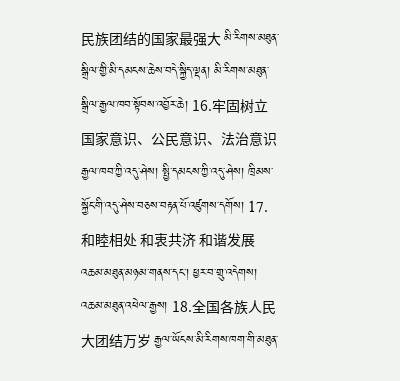民族团结的国家最强大 མི་རིགས་མཐུན་སྒྲིལ་གྱི་མི་དམངས་ཆེས་བདེ་སྐྱིད་ལྡན། མི་རིགས་མཐུན་སྒྲིལ་རྒྱལ་ཁབ་སྟོབས་འབྱོར་ཆེ། 16.牢固树立国家意识、公民意识、法治意识 རྒྱལ་ཁབ་ཀྱི་འདུ་ཤེས། སྤྱི་དམངས་ཀྱི་འདུ་ཤེས། ཁྲིམས་སྐྱོང་གི་འདུ་ཤེས་བཅས་བརྟན་པོ་འཛུགས་དགོས། 17.和睦相处 和衷共济 和谐发展 འཆམ་མཐུན་མཉམ་གནས་དང་། ཕྱར་བ་གྲུ་འདེགས། འཆམ་མཐུན་འཕེལ་རྒྱས། 18.全国各族人民大团结万岁 རྒྱལ་ཡོངས་མི་རིགས་ཁག་གི་མཐུན་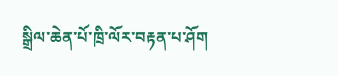སྒྲིལ་ཆེན་པོ་ཁྲི་ལོར་བརྟན་པ་ཤོག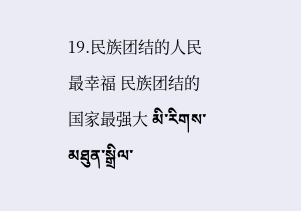19.民族团结的人民最幸福 民族团结的国家最强大 མི་རིགས་མཐུན་སྒྲིལ་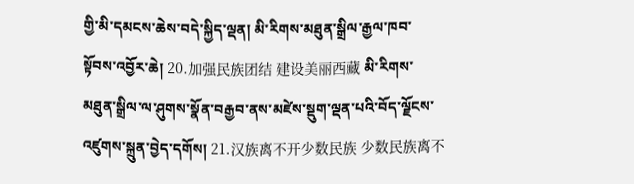གྱི་མི་དམངས་ཆེས་བདེ་སྐྱིད་ལྡན། མི་རིགས་མཐུན་སྒྲིལ་རྒྱལ་ཁབ་སྟོབས་འབྱོར་ཆེ། 20.加强民族团结 建设美丽西藏 མི་རིགས་མཐུན་སྒྲིལ་ལ་ཤུགས་སྣོན་བརྒྱབ་ནས་མཛེས་སྡུག་ལྡན་པའི་བོད་ལྗོངས་འཛུགས་སྐྲུན་བྱེད་དགོས། 21.汉族离不开少数民族 少数民族离不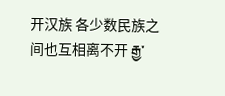开汉族 各少数民族之间也互相离不开 རྒྱ་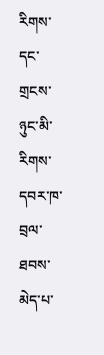རིགས་དང་གྲངས་ཉུང་མི་རིགས་དབར་ཁ་བྲལ་ཐབས་མེད་པ་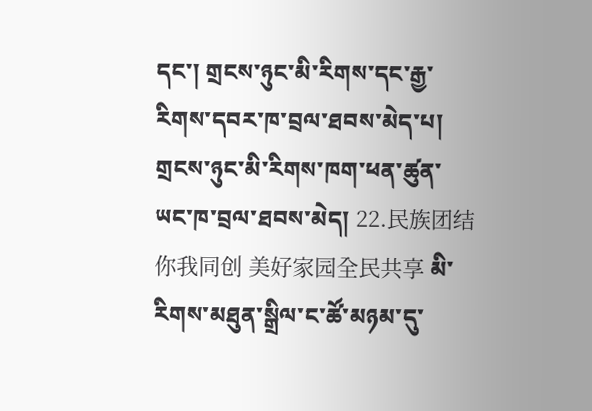དང་། གྲངས་ཉུང་མི་རིགས་དང་རྒྱ་རིགས་དབར་ཁ་བྲལ་ཐབས་མེད་པ། གྲངས་ཉུང་མི་རིགས་ཁག་ཕན་ཚུན་ཡང་ཁ་བྲལ་ཐབས་མེད། 22.民族团结你我同创 美好家园全民共享 མི་རིགས་མཐུན་སྒྲིལ་ང་ཚོ་མཉམ་དུ་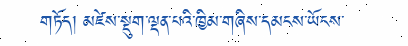གཏོད། མཛེས་སྡུག་ལྡན་པའི་ཁྱིམ་གཞིས་དམངས་ཡོངས་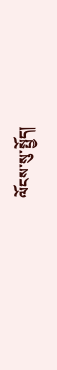ལོངས་སུ་སྤྱོད།